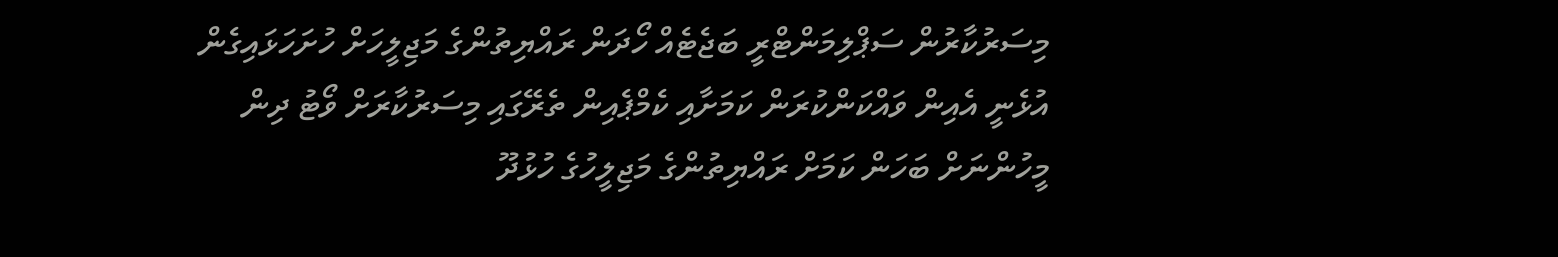މިސަރުކާރުން ސަޕްލިމަންޓްރީ ބަޖެޓެއް ހޯދަން ރައްޔިތުންގެ މަޖިލީހަށް ހުށަހަޅައިގެން އުޅެނީ އެއިން ވައްކަންކުރަން ކަމަށާއި ކެމްޕެއިން ތެރޭގައި މިސަރުކާރަށް ވޯޓު ދިން މީހުންނަށް ބަހަން ކަމަށް ރައްޔިތުންގެ މަޖިލީހުގެ ހުޅުދޫ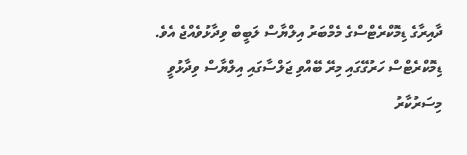ދާއިރާގެ ޑިމޮކްރެޓްސްގެ މެމްބަރު އިލްޔާސް ލަބީބް ވިދާޅުވެއްޖެ އެވެ.
ޑިމޮކްރެޓްސް ހަރުގޭގައި މިރޭ ބޭއްވި ޖަލްސާގައި އިލްޔާސް ވިދާޅުވީ މިސަރުކާރު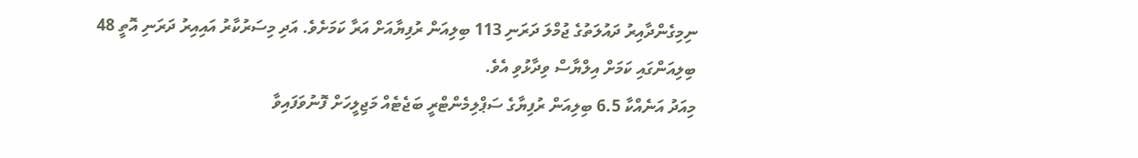ނިމިގެންދާއިރު ދައުލަތުގެ ޖުމްލަ ދަރަނި 113 ބިލިއަން ރުފިޔާއަށް އަރާ ކަމަށެވެ. އަދި މިސަރުކާރު އައިއިރު ދަރަނި އޮތީ 48 ބިލިއަންގައި ކަމަށް އިލްޔާސް ވިދާޅުވި އެވެ.
މިއަދު އަނެއްކާ 6.5 ބިލިއަން ރުފިޔާގެ ސަޕްލިމެންޓްރީ ބަޖެޓެއް މަޖިލީހަށް ފޮނުވަފައިވާ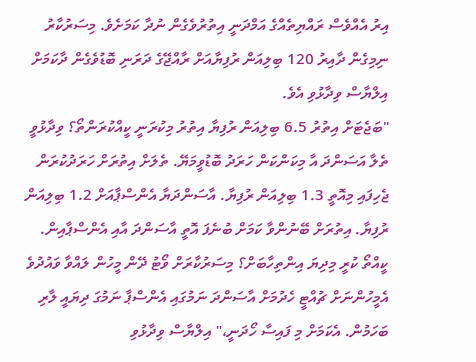އިރު އެއްވެސް ރައްޔިތެއްގެ އަމްދަނީ އިތުރުވެގެން ނުދާ ކަމަށެވެ. މިސަރުކާރު ނިމިގެން ދާއިރު 120 ބިލިއަން ރުފިޔާއަށް ރާއްޖޭގެ ދަރަނި ބޮޑުވެގެން ދާކަމަށް އިލްޔާސް ވިދާޅުވި އެވެ.
"ބަޖެޓަށް އިތުރު 6.5 ބިލިއަން ރުފިޔާ އިތުރު މިކުރަނީ ކީއްކުރަންތޯ؟ ވިދާޅުވީ ތެލާ އަސަންދަ އާ މިކަންކަން ހަރަދު ބޮޑުވީމަޔޭ. ތެލަށް އިތުރަށް ހަރަދުކުރަން ޖެހިފައި މިއޮތީ 1.3 ބިލިއަން ރުފިޔާ. އާސަންދަޔާ އެންސްޕާއަށް 1.2 ބިލިއަން ރުފިޔާ. އިތުރަށް ބޭނުންވާ ކަމަށް ބުނެފަ އޮތީ އާސަންދަ އާއި އެންސްޕާއިން. ކީއްތޯ ކުރީ މިދިޔަ އިންތިހާބަށް؟ މިސަރުކާރަށް ވޯޓު ދޭން މީހުން ލައްވާ ވައުދުވެ އެމީހުންނަށް ޗުއްޓީ ހެދުމަށް އާސަންދަ ނަމުގައި އެންސްޕާ ނަމުގަ ދިޔައީ ލާރި ބަހަމުން. އެކަމަށް މި ފައިސާ ހޯދަނީ،" އިލްޔާސް ވިދާޅުވި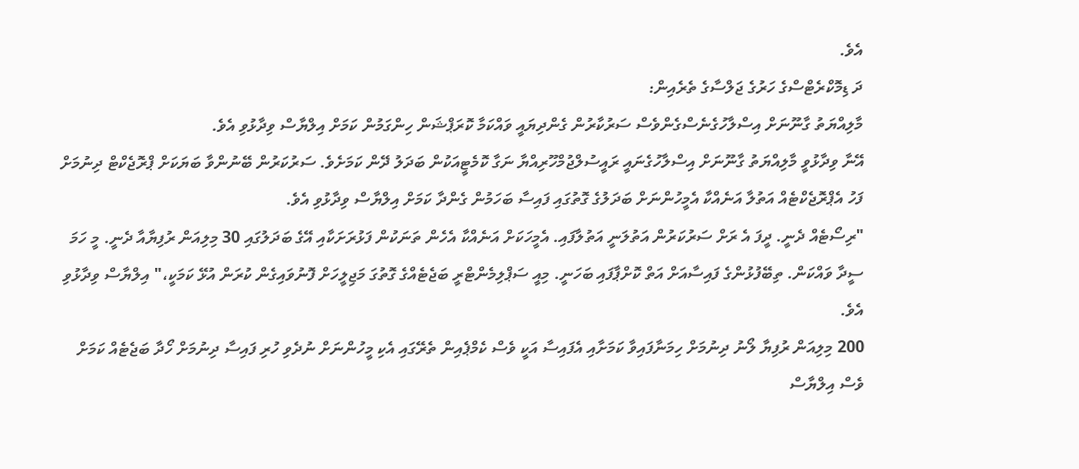އެވެ.
ދަ ޑިމޮކްރެޓްސްގެ ހަރުގެ ޖަލްސާގެ ތެރެއިން:
މާލިއްޔަތު ގާނޫނަށް އިސްލާހުގެނެސްގެންވެސް ސަރުކާރުން ގެންދިޔައީ ވައްކަމާ ކޮރަޕްޝަން ހިންގަމުން ކަމަށް އިލްޔާސް ވިދާޅުވި އެވެ.
އޭނާ ވިދާޅުވީ މާލިއްޔަތު ގާނޫނަށް އިސްލާހުގެނައީ ރައީސުލްޖުމްހޫރިއްޔާ ނަގާ ކޮމެޓީއަކުން ބަދަލު ދޭން ކަމަށެވެ. ސަރުކަރުން ބޭނުންވާ ބަޔަކަށް ޕްރޮޖެކްޓް ދިނުމަށް ފަހު އެޕްރޮޖެކްޓެއް އަތުލާ އަނެއްކާ އެމީހުންނަށް ބަދަލުގެ ގޮތުގައި ފައިސާ ބަހަމުން ގެންދާ ކަމަށް އިލްޔާސް ވިދާޅުވި އެވެ.
"ރިސޯޓެއް ދެނީ. ދީފަ އެ ރަށް ސަރުކަރުން އަތުލަނީ އަތުލާފައި. އެމީހަކަށް އަނެއްކާ އެހެން ތަނަކުން ފަޅުރަށަކާއި އޭގެ ބަދަލުގައި 30 މިލިއަން ރުފިޔާއާ ދެނީ. މީ ހަމަ ސީދާ ވައްކަން. ތިބޭފުޅުންގެ ފައިސާއަށް އަތް ކޮށްޕާފައި ބަހަނީ. މިއީ ސަޕްލިމެންޓްރީ ބަޖެޓެއްގެ ގޮތުގަ މަޖިލީހަށް ފޮނުވައިގެން ކުރަން އުޅޭ ކަމަކީ،" އިލްޔާސް ވިދާޅުވި އެވެ.
200 މިލިއަން ރުފިޔާ ލޯނު ދިނުމަށް ހިމަނާފައިވާ ކަމަށާއި އެފައިސާ އަކީ ވެސް ކެމްޕެއިން ތެރޭގައި އެކި މީހުންނަށް ނުދެވި ހުރި ފައިސާ ދިނުމަށް ހޯދާ ބަޖެޓެއް ކަމަށް ވެސް އިލްޔާސް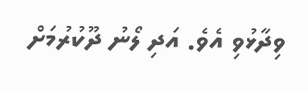ވިދާޅުވި އެވެ. އަދި ލޯނު ދޫކުރުމަށް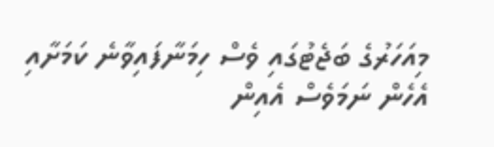މިއަހަރުގެ ބަޖެޓުގައި ވެސް ހިމަނާފައިވާނެ ކަމަށާއި އެހެން ނަމަވެސް އެއިން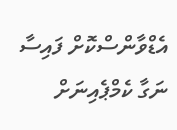އެޑްވާންސްކޮށް ފައިސާ ނަގާ ކެމްޕެއިނަށް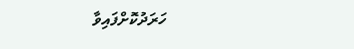ހަރަދުކޮށްފައިވާ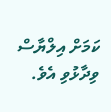ކަމަށް އިލްޔާސް ވިދާޅުވި އެވެ.